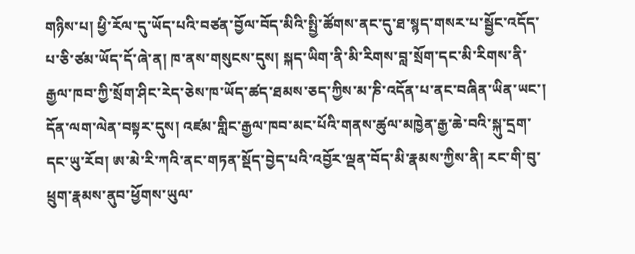གཉིས་པ། ཕྱི་རོལ་དུ་ཡོད་པའི་བཙན་བྱོལ་བོད་མིའི་སྤྱི་ཚོགས་ནང་དུ་ཐ་སྙད་གསར་པ་སྦྱོང་འདོད་པ་ཅི་ཙམ་ཡོད་དོ་ཞེ་ན། ཁ་ནས་གསུངས་དུས། སྐད་ཡིག་ནི་མི་རིགས་བླ་སྲོག་དང་མི་རིགས་ནི་རྒྱལ་ཁབ་ཀྱི་སྲོག་ཤིང་རེད་ཅེས་ཁ་ཡོད་ཚད་ཐམས་ཅད་ཀྱིས་མ་ཎི་འདོན་པ་ནང་བཞིན་ཡིན་ཡང་། དོན་ལག་ལེན་བསྟར་དུས། འཛམ་གླིང་རྒྱལ་ཁབ་མང་པོའི་གནས་ཚུལ་མཁྱེན་རྒྱ་ཆེ་བའི་སྐུ་དྲག་དང་ཡུ་རོབ། ཨ་མེ་རི་ཀའི་ནང་གཏན་སྡོད་བྱེད་པའི་འབྱོར་ལྡན་བོད་མི་རྣམས་ཀྱིས་ནི། རང་གི་བུ་ཕྲུག་རྣམས་ནུབ་ཕྱོགས་ཡུལ་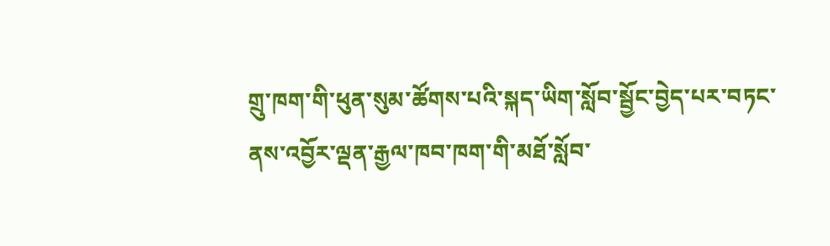གྲུ་ཁག་གི་ཕུན་སུམ་ཚོགས་པའི་སྐད་ཡིག་སློབ་སྦྱོང་བྱེད་པར་བཏང་ནས་འབྱོར་ལྡན་རྒྱལ་ཁབ་ཁག་གི་མཐོ་སློབ་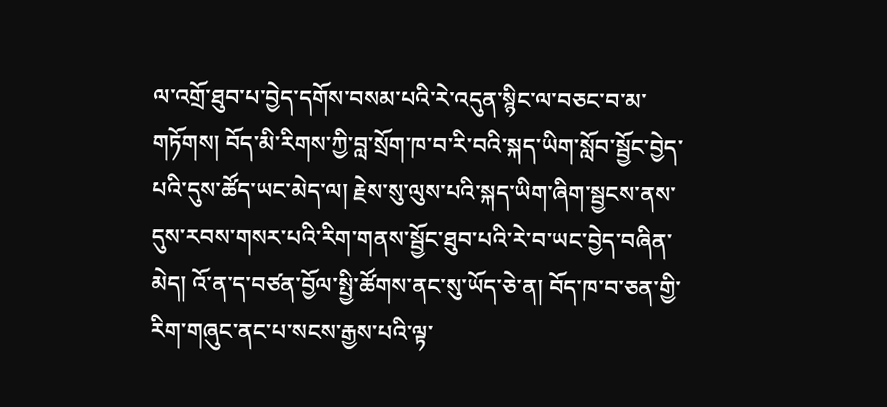ལ་འགྲོ་ཐུབ་པ་བྱེད་དགོས་བསམ་པའི་རེ་འདུན་སྙིང་ལ་བཅང་བ་མ་གཏོགས། བོད་མི་རིགས་ཀྱི་བླ་སྲོག་ཁ་བ་རི་བའི་སྐད་ཡིག་སློབ་སྦྱོང་བྱེད་པའི་དུས་ཚོད་ཡང་མེད་ལ། རྗེས་སུ་ལུས་པའི་སྐད་ཡིག་ཞིག་སྦྱངས་ནས་དུས་རབས་གསར་པའི་རིག་གནས་སྦྱོང་ཐུབ་པའི་རེ་བ་ཡང་བྱེད་བཞིན་མེད། འོ་ན་ད་བཙན་བྱོལ་སྤྱི་ཚོགས་ནང་སུ་ཡོད་ཅེ་ན། བོད་ཁ་བ་ཅན་གྱི་རིག་གཞུང་ནང་པ་སངས་རྒྱས་པའི་ལྟ་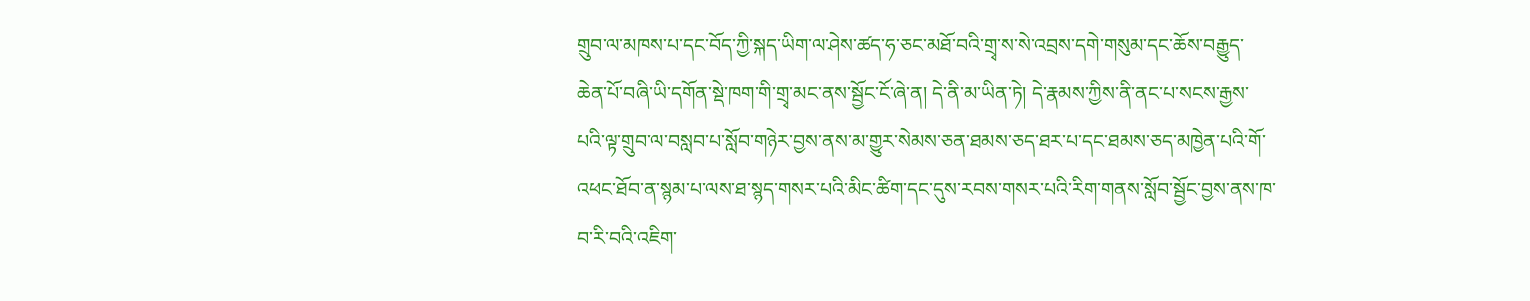གྲུབ་ལ་མཁས་པ་དང་བོད་ཀྱི་སྐད་ཡིག་ལ་ཤེས་ཚད་ཧ་ཅང་མཐོ་བའི་གྲྭ་ས་སེ་འབྲས་དགེ་གསུམ་དང་ཆོས་བརྒྱུད་ཆེན་པོ་བཞི་ཡི་དགོན་སྡེ་ཁག་གི་གྲྭ་མང་ནས་སྦྱོང་ངོ་ཞེ་ན། དེ་ནི་མ་ཡིན་ཏེ། དེ་རྣམས་ཀྱིས་ནི་ནང་པ་སངས་རྒྱས་པའི་ལྟ་གྲུབ་ལ་བསླབ་པ་སློབ་གཉེར་བྱས་ནས་མ་གྱུར་སེམས་ཅན་ཐམས་ཅད་ཐར་པ་དང་ཐམས་ཅད་མཁྱེན་པའི་གོ་འཕང་ཐོབ་ན་སྙམ་པ་ལས་ཐ་སྙད་གསར་པའི་མིང་ཚིག་དང་དུས་རབས་གསར་པའི་རིག་གནས་སློབ་སྦྱོང་བྱས་ནས་ཁ་བ་རི་བའི་འཇིག་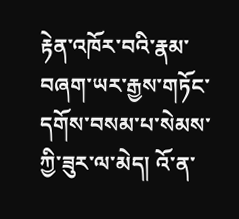རྟེན་འཁོར་བའི་རྣམ་བཞག་ཡར་རྒྱས་གཏོང་དགོས་བསམ་པ་སེམས་ཀྱི་ཟུར་ལ་མེད། འོ་ན་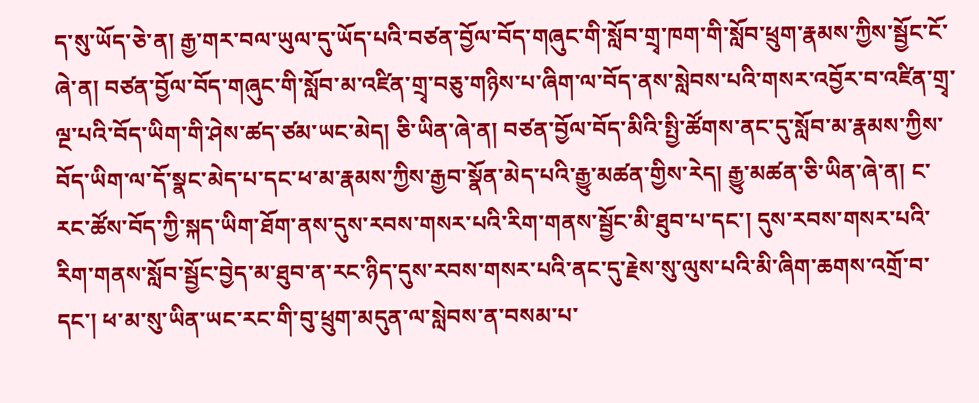ད་སུ་ཡོད་ཅེ་ན། རྒྱ་གར་བལ་ཡུལ་དུ་ཡོད་པའི་བཙན་བྱོལ་བོད་གཞུང་གི་སློབ་གྲྭ་ཁག་གི་སློབ་ཕྲུག་རྣམས་ཀྱིས་སྦྱོང་ངོ་ཞེ་ན། བཙན་བྱོལ་བོད་གཞུང་གི་སློབ་མ་འཛིན་གྲྭ་བཅུ་གཉིས་པ་ཞིག་ལ་བོད་ནས་སླེབས་པའི་གསར་འབྱོར་བ་འཛིན་གྲྭ་ལྔ་པའི་བོད་ཡིག་གི་ཤེས་ཚད་ཙམ་ཡང་མེད། ཅི་ཡིན་ཞེ་ན། བཙན་བྱོལ་བོད་མིའི་སྤྱི་ཚོགས་ནང་དུ་སློབ་མ་རྣམས་ཀྱིས་བོད་ཡིག་ལ་དོ་སྣང་མེད་པ་དང་ཕ་མ་རྣམས་ཀྱིས་རྒྱབ་སྣོན་མེད་པའི་རྒྱུ་མཚན་གྱིས་རེད། རྒྱུ་མཚན་ཅི་ཡིན་ཞེ་ན། ང་རང་ཚོས་བོད་ཀྱི་སྐད་ཡིག་ཐོག་ནས་དུས་རབས་གསར་པའི་རིག་གནས་སྦྱོང་མི་ཐུབ་པ་དང་། དུས་རབས་གསར་པའི་རིག་གནས་སློབ་སྦྱོང་བྱེད་མ་ཐུབ་ན་རང་ཉིད་དུས་རབས་གསར་པའི་ནང་དུ་རྗེས་སུ་ལུས་པའི་མི་ཞིག་ཆགས་འགྲོ་བ་དང་། ཕ་མ་སུ་ཡིན་ཡང་རང་གི་བུ་ཕྲུག་མདུན་ལ་སླེབས་ན་བསམ་པ་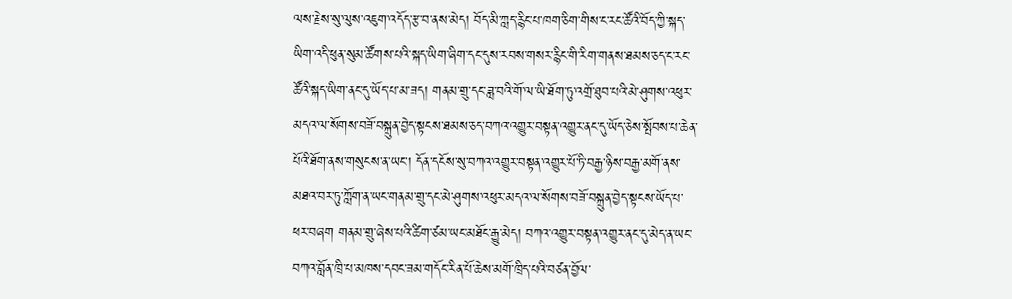ལས་རྗེས་སུ་ལུས་འཇུག་འདོད་རྩ་བ་ནས་མེད། བོད་མི་ཀླད་རྙིང་པ་ཁག་ཅིག་གིས་ང་རང་ཚོའི་བོད་ཀྱི་སྐད་ཡིག་འདི་ཕུན་སུམ་ཚོགས་པའི་སྐད་ཡིག་ཞིག་དང་དུས་རབས་གསར་རྙིང་གི་རིག་གནས་ཐམས་ཅད་ང་རང་ཚོའི་སྐད་ཡིག་ནང་དུ་ཡོད་པ་མ་ཟད། གནམ་གྲུ་དང་ཟླ་བའི་གོ་ལ་ཡི་ཐོག་ཏུ་འགྲོ་ཐུབ་པའི་མེ་ཤུགས་འཕུར་མདའ་ལ་སོགས་བཟོ་བསྐྲུན་བྱེད་སྟངས་ཐམས་ཅད་བཀའ་འགྱུར་བསྟན་འགྱུར་ནང་དུ་ཡོད་ཅེས་སྤོབས་པ་ཆེན་པོའི་ཐོག་ནས་གསུངས་ན་ཡང་། དོན་དངོས་སུ་བཀའ་འགྱུར་བསྟན་འགྱུར་པོ་ཏི་བརྒྱ་ཉིས་བརྒྱ་མགོ་ནས་མཐའ་བར་ཏུ་ཀློག་ན་ཡང་གནམ་གྲུ་དང་མེ་ཤུགས་འཕུར་མདའ་ལ་སོགས་བཟོ་བསྐྲུན་བྱེད་སྟངས་ཡོད་པ་ཕར་བཞག གནམ་གྲུ་ཞེས་པའི་ཚིག་ཙམ་ཡང་མཐོང་རྒྱུ་མེད། བཀའ་འགྱུར་བསྟན་འགྱུར་ནང་དུ་མེད་ན་ཡང་བཀའ་བློན་ཁྲི་པ་མཁས་དབང་ཟམ་གདོང་རིན་པོ་ཆེས་མགོ་ཁྲིད་པའི་བཙན་བྱོལ་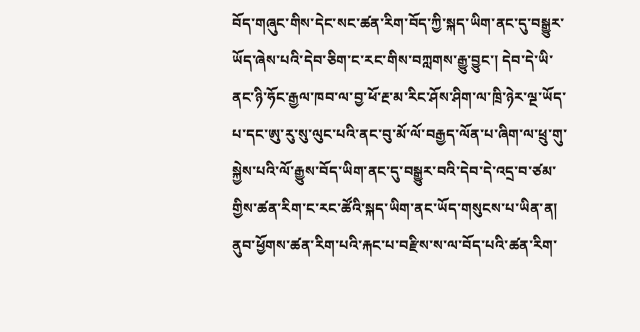བོད་གཞུང་གིས་དེང་སང་ཚན་རིག་བོད་ཀྱི་སྐད་ཡིག་ནང་དུ་བསྒྱུར་ཡོད་ཞེས་པའི་དེབ་ཅིག་ང་རང་གིས་བཀླགས་རྒྱུ་བྱུང་། དེབ་དེ་ཡི་ནང་ཉི་ཧོང་རྒྱལ་ཁབ་ལ་བྱ་ཕོ་རྔ་མ་རིང་ཤོས་ཤིག་ལ་ཁྲི་ཉེར་ལྔ་ཡོད་པ་དང་ཨུ་རུ་སུ་ལུང་པའི་ནང་བུ་མོ་ལོ་བརྒྱད་ལོན་པ་ཞིག་ལ་ཕྲུ་གུ་སྐྱེས་པའི་ལོ་རྒྱུས་བོད་ཡིག་ནང་དུ་བསྒྱུར་བའི་དེབ་དེ་འདྲ་བ་ཙམ་གྱིས་ཚན་རིག་ང་རང་ཚོའི་སྐད་ཡིག་ནང་ཡོད་གསུངས་པ་ཡིན་ན། ནུབ་ཕྱོགས་ཚན་རིག་པའི་རྐང་པ་བརྫིས་ས་ལ་བོད་པའི་ཚན་རིག་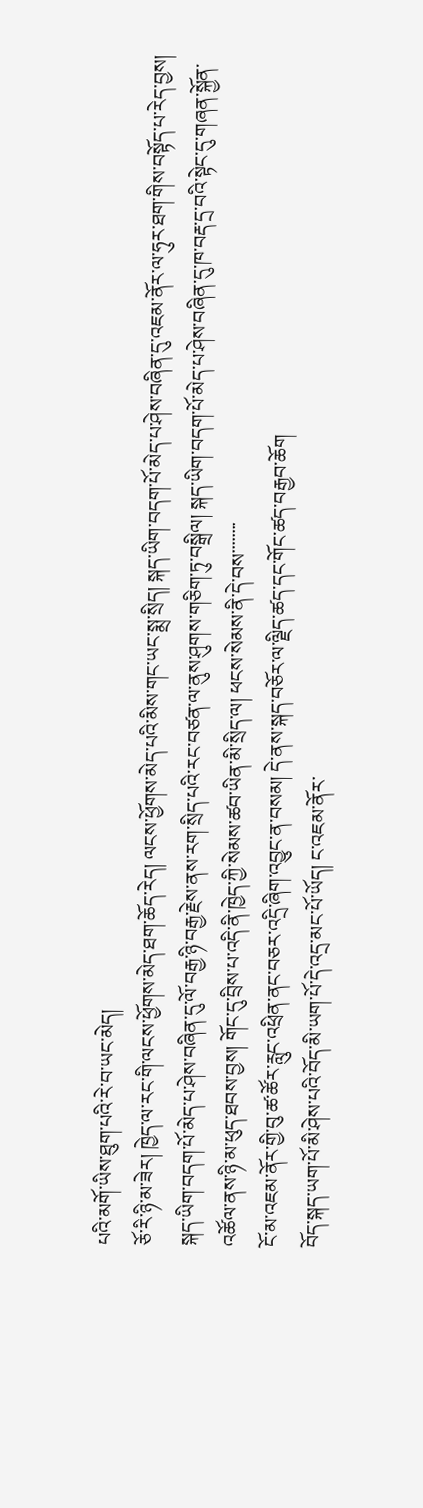པའི་མགོ་ཡིས་ཐུག་པའི་རེ་བ་ཡང་མེད།
ཅོ་རི་ཉི་མ་ཟེར། ཁྱེད་ལ་རང་གི་ལངས་ཕྱོགས་མེད་ཐག་ཆོད་རེད། ལངས་ཕྱོགས་མེད་པའི་མིས་གང་ཡང་སྨྲ་སྲིད། སྐད་ཡིག་བདག་པོ་མེད་པ་ཤེས་བཞིན་དུ་འཇམ་ནོར་ལ་ཧུར་ཐག་གིས་བསྟོད་པ་རེད་བྱས། སྐད་ཡིག་བདག་པོ་མེད་པ་ཤེས་བཞིན་དུ་ལོ་བརྒྱ་ཉི་བརྒྱ་རྗེས་ནས་རག་སྲིད་པའི་རང་བཙན་ལ་ནུས་ཤུགས་གཅིག་ཏུ་བསྒྲིལ། སྐད་ཡིག་བདག་པོ་མེད་པ་ཤེས་བཞིན་དུ་ཁ་བརྡ་དྲ་བའི་སྟེང་དུ་གཞན་སྐྱོན་འཚོལ་ནས་ཉི་མ་ཕུད་ཐབས་བྱས། གོང་དུ་བྲིས་པ་འདི་ནི་ཁྱེད་ཀྱི་སེམས་ཚབ་ཡིན་མི་སྲིད་ལ། ཕངས་སེམས་ནི་དེ་བས་་་་་་་་
ངོ་མ་འཇམ་ནོར་གྱི་བུ་ཚ་ཚོར་རླུང་འཕྲིན་ནང་བཅར་འདྲི་ཞིག་འབྱུང་ན་བསམ། དེ་ནས་སྐད་བཅོར་ལ་ལྗིད་ཚད་དང་གོང་ཚད་བརྒྱབ་ཆོག
བོད་སྐད་ཡག་པོ་མི་ཤེས་པའི་བོད་མི་ཡག་པོ་དེ་འདྲ་མང་པོ་ཡོད། ང་འཇམ་ནོར་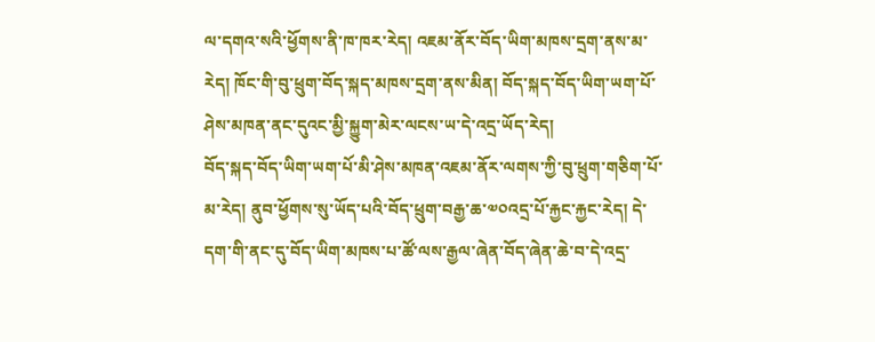ལ་དགའ་སའི་ཕྱོགས་ནི་ཁ་ཁར་རེད། འཇམ་ནོར་བོད་ཡིག་མཁས་དྲག་ནས་མ་རེད། ཁོང་གི་བུ་ཕྲུག་བོད་སྐད་མཁས་དྲག་ནས་མིན། བོད་སྐད་བོད་ཡིག་ཡག་པོ་ཤེས་མཁན་ནང་དུའང་མྱི་སྐྱུག་མེར་ལངས་ཡ་དེ་འདྲ་ཡོད་རེད།
བོད་སྐད་བོད་ཡིག་ཡག་པོ་མི་ཤེས་མཁན་འཇམ་ནོར་ལགས་ཀྱི་བུ་ཕྲུག་གཅིག་པོ་མ་རེད། ནུབ་ཕྱོགས་སུ་ཡོད་པའི་བོད་ཕྲུག་བརྒྱ་ཆ་༧༠འདྲ་པོ་རྐྱང་རྐྱང་རེད། དེ་དག་གི་ནང་དུ་བོད་ཡིག་མཁས་པ་ཚོ་ལས་རྒྱལ་ཞེན་བོད་ཞེན་ཆེ་བ་དེ་འདྲ་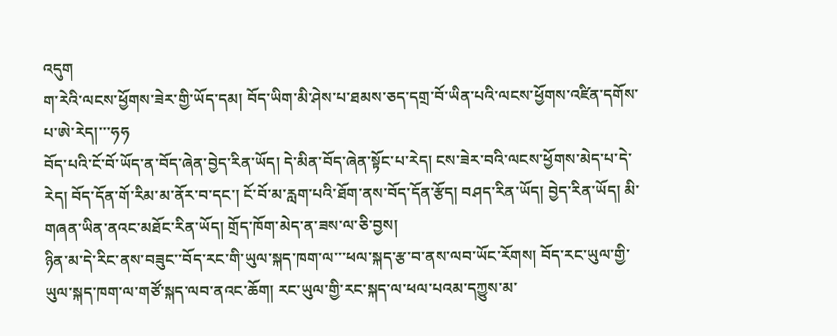འདུག
ག་རེའི་ལངས་ཕྱོགས་ཟེར་གྱི་ཡོད་དམ། བོད་ཡིག་མི་ཤེས་པ་ཐམས་ཅད་དགྲ་བོ་ཡིན་པའི་ལངས་ཕྱོགས་འཛིན་དགོས་པ་ཨེ་རེད།་་་ཧཧ
བོད་པའི་ངོ་བོ་ཡོད་ན་བོད་ཞེན་བྱེད་རིན་ཡོད། དེ་མིན་བོད་ཞེན་སྟོང་པ་རེད། ངས་ཟེར་བའི་ལངས་ཕྱོགས་མེད་པ་དེ་རེད། བོད་དོན་གོ་རིམ་མ་ནོར་བ་དང་། ངོ་བོ་མ་རླག་པའི་ཐོག་ནས་བོད་དོན་རྩོད། བཤད་རིན་ཡོད། བྱེད་རིན་ཡོད། མི་གཞན་ཡིན་ནའང་མཐོང་རིན་ཡོད། གྲོད་ཁོག་མེད་ན་ཟས་ལ་ཅི་བྱས།
ཉིན་མ་དེ་རིང་ནས་བཟུང་་བོད་རང་གི་ཡུལ་སྐད་ཁག་ལ་་་ཕལ་སྐད་རྩ་བ་ནས་ལབ་ཡོང་རོགས། བོད་རང་ཡུལ་གྱི་ཡུལ་སྐད་ཁག་ལ་གཙོ་སྐད་ལབ་ནའང་ཆོག། རང་ཡུལ་གྱི་རང་སྐད་ལ་ཕལ་པའམ་དཀྱུས་མ་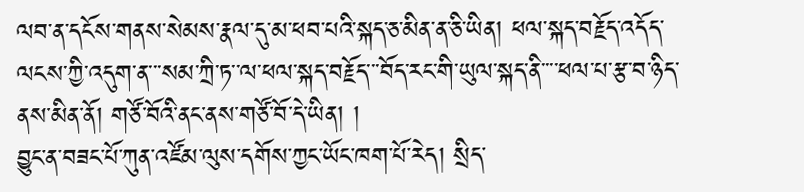ལབ་ན་དངོས་གནས་སེམས་རྣལ་དུ་མ་ཕབ་པའི་སྐད་ཅ་མིན་ན་ཅི་ཡིན། ཕལ་སྐད་བརྗོད་འདོད་ལངས་ཀྱི་འདུག་ན་་་སམ་ཀྲི་ཏ་་ལ་ཕལ་སྐད་བརྗོད་་་བོད་རང་གི་ཡུལ་སྐད་ནི་་་་ཕལ་པ་རྩ་བ་ཉིད་ནས་མིན་ནོ། གཙོ་བོའི་ནང་ནས་གཙོ་བོ་དེ་ཡིན། །
བྱུང་ན་བཟང་པོ་ཀུན་འཛོམ་ལུས་དགོས་ཀྱང་ཡོང་ཁག་པོ་རེད། སྲིད་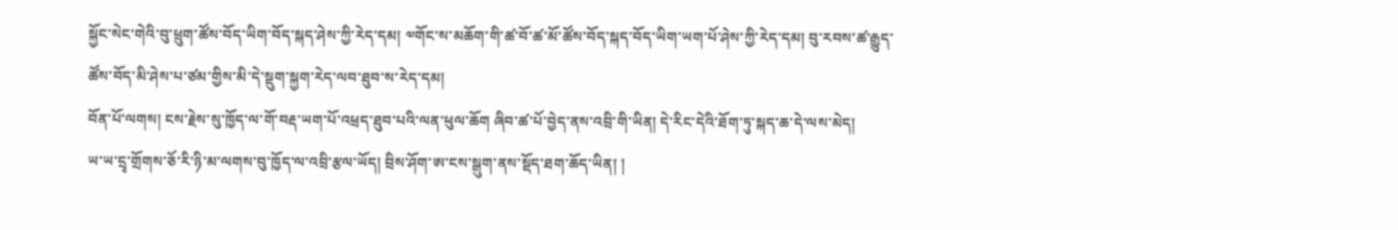སྐྱོང་སེང་གེའི་བུ་ཕྲུག་ཚོས་བོད་ཡིག་བོད་སྐད་ཤེས་ཀྱི་རེད་དམ། ༧གོང་ས་མཆོག་གི་ཚ་བོ་ཚ་མོ་ཚོས་བོད་སྐད་བོད་ཡིག་ཡག་པོ་ཤེས་ཀྱི་རེད་དམ། བུ་རབས་ཚ་རྒྱུད་ཚོས་བོད་མི་ཤེས་པ་ཙམ་གྱིས་མི་དེ་སྡུག་སྐྱག་རེད་ལབ་ཐུབ་ས་རེད་དམ།
བོན་པོ་ལགས། ངས་རྗེས་སུ་ཁྱོད་ལ་གོ་བརྡ་ཡག་པོ་འཕྲད་ཐུབ་པའི་ལན་ཕུལ་ཆོག ཞིབ་ཚ་པོ་བྱེད་ནས་འབྲི་གི་ཡིན། དེ་རིང་དེའི་ཐོག་ཏུ་སྐད་ཆ་དེ་ལས་མེད།
ཡ་ཡ་དྲྭ་གྲོགས་ཅོ་རི་ཉི་མ་ལགས་བུ་ཁྱོད་ལ་འབྲི་རྩལ་ཡོད། བྲིས་ཤོག་ཨ་ངས་སྒུག་ནས་སྡོད་ཐག་ཆོད་ཡིན། །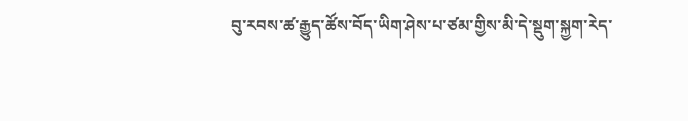བུ་རབས་ཚ་རྒྱུད་ཚོས་བོད་ཡིག་ཤེས་པ་ཙམ་གྱིས་མི་དེ་སྡུག་སྐྱག་རེད་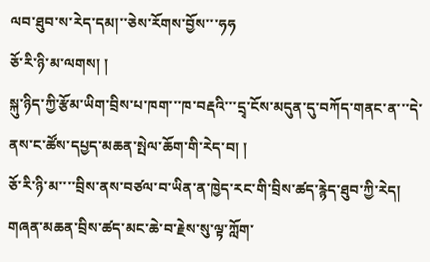ལབ་ཐུབ་ས་རེད་དམ།་་ཅེས་རོགས་བྱོས་་་ཧཧ
ཅོ་རི་ཉི་མ་ལགས། །
སྐུ་ཉིད་ཀྱི་རྩོམ་ཡིག་བྲིས་པ་ཁག་་་ཁ་བརྡའི་་་དྲྭ་ངོས་མདུན་དུ་བཀོད་གནང་ན་་་དེ་ནས་ང་ཚོས་དཔྱད་མཆན་སྤེལ་ཆོག་གི་རེད་བ། །
ཅོ་རི་ཉི་མ་་་་བྲིས་ནས་བཙལ་བ་ཡིན་ན་ཁྱེད་རང་གི་བྲིས་ཚད་རྙེད་ཐུབ་ཀྱི་རེད། གཞན་མཆན་བྲིས་ཚད་མང་ཆེ་བ་རྗེས་སུ་ལྟ་ཀློག་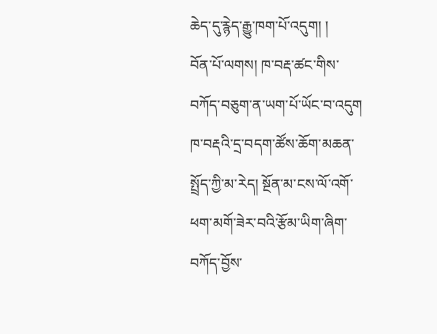ཆེད་དུ་རྙེད་རྒྱུ་ཁག་པོ་འདུག། །
བོན་པོ་ལགས། ཁ་བརྡ་ཚང་གིས་བཀོད་བཅུག་ན་ཡག་པོ་ཡོང་བ་འདུག ཁ་བརྡའི་དྲ་བདག་ཚོས་ཆོག་མཆན་སྤྲོད་ཀྱི་མ་རེད། སྔོན་མ་ངས་ལོ་འགོ་ཕག་མགོ་ཟེར་བའི་རྩོམ་ཡིག་ཞིག་བཀོད་བྱོས་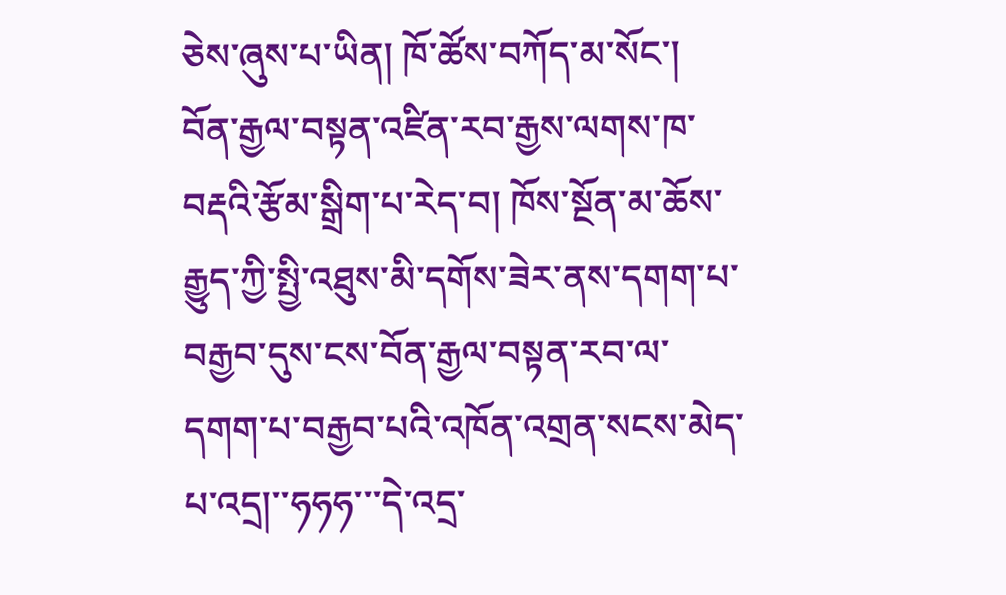ཅེས་ཞུས་པ་ཡིན། ཁོ་ཚོས་བཀོད་མ་སོང་། བོན་རྒྱལ་བསྟན་འཛིན་རབ་རྒྱས་ལགས་ཁ་བརྡའི་རྩོམ་སྒྲིག་པ་རེད་བ། ཁོས་སྔོན་མ་ཆོས་རྒྱུད་ཀྱི་སྤྱི་འཐུས་མི་དགོས་ཟེར་ནས་དགག་པ་བརྒྱབ་དུས་ངས་བོན་རྒྱལ་བསྟན་རབ་ལ་དགག་པ་བརྒྱབ་པའི་འཁོན་འགྲན་སངས་མེད་པ་འདྲ།་་ཧཧཧ་་་དེ་འདྲ་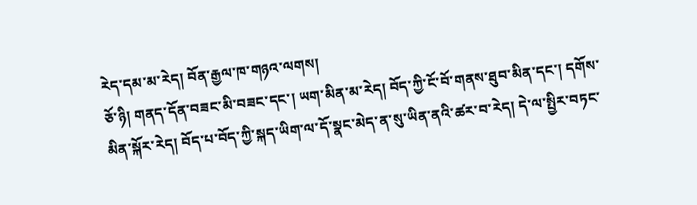རེད་དམ་མ་རེད། བོན་རྒྱལ་ཁ་གཉའ་ལགས།
ཅོ་ཉི། གནད་དོན་བཟང་མི་བཟང་དང་། ཡག་མིན་མ་རེད། བོད་ཀྱི་ངོ་བོ་གནས་ཐུབ་མིན་དང་། དགོས་མིན་སྐོར་རེད། བོད་པ་བོད་ཀྱི་སྐད་ཡིག་ལ་དོ་སྣང་མེད་ན་སུ་ཡིན་ནའི་ཚར་བ་རེད། དེ་ལ་སྤྱིར་བཏང་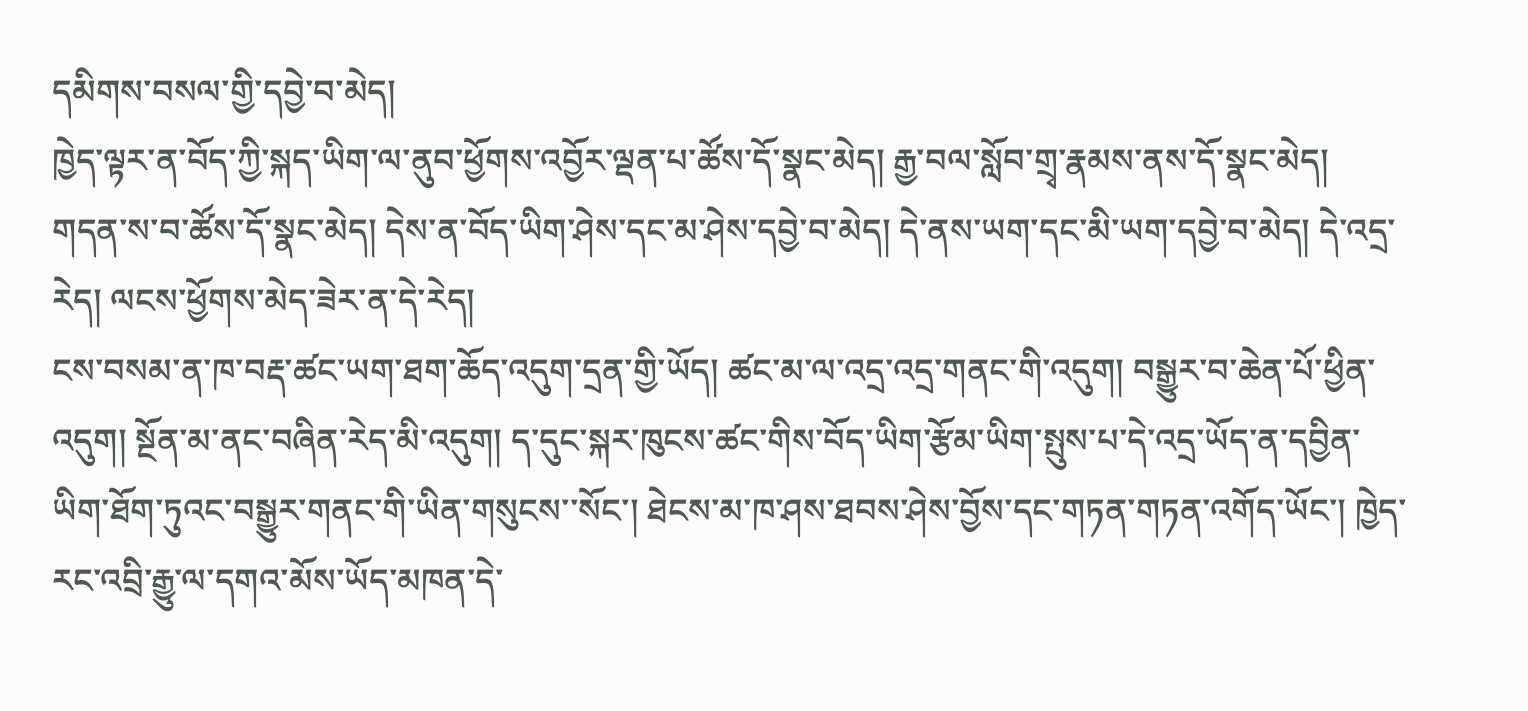དམིགས་བསལ་གྱི་དབྱེ་བ་མེད།
ཁྱེད་ལྟར་ན་བོད་ཀྱི་སྐད་ཡིག་ལ་ནུབ་ཕྱོགས་འབྱོར་ལྡན་པ་ཚོས་དོ་སྣང་མེད། རྒྱ་བལ་སློབ་གྲྭ་རྣམས་ནས་དོ་སྣང་མེད། གདན་ས་བ་ཚོས་དོ་སྣང་མེད། དེས་ན་བོད་ཡིག་ཤེས་དང་མ་ཤེས་དབྱེ་བ་མེད། དེ་ནས་ཡག་དང་མི་ཡག་དབྱེ་བ་མེད། དེ་འདྲ་རེད། ལངས་ཕྱོགས་མེད་ཟེར་ན་དེ་རེད།
ངས་བསམ་ན་ཁ་བརྡ་ཚང་ཡག་ཐག་ཆོད་འདུག་དྲན་གྱི་ཡོད། ཚང་མ་ལ་འདྲ་འདྲ་གནང་གི་འདུག། བསྒྱུར་བ་ཆེན་པོ་ཕྱིན་འདུག། སྔོན་མ་ནང་བཞིན་རེད་མི་འདུག། ད་དུང་སྐར་ཁུངས་ཚང་གིས་བོད་ཡིག་རྩོམ་ཡིག་སྤུས་པ་དེ་འདྲ་ཡོད་ན་དབྱིན་ཡིག་ཐོག་ཏུའང་བསྒྱུར་གནང་གི་ཡིན་གསུངས་་སོང་། ཐེངས་མ་ཁ་ཤས་ཐབས་ཤེས་བྱོས་དང་གཏན་གཏན་འགོད་ཡོང་། ཁྱེད་རང་འབྲི་རྒྱུ་ལ་དགའ་མོས་ཡོད་མཁན་དེ་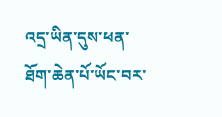འདྲ་ཡིན་དུས་ཕན་ཐོག་ཆེན་པོ་ཡོང་བར་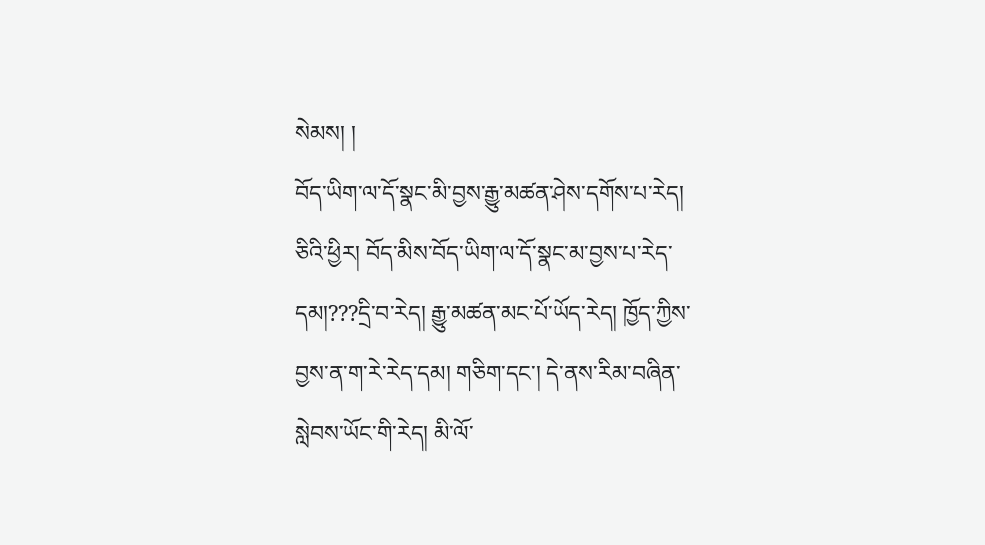སེམས། །
བོད་ཡིག་ལ་དོ་སྣང་མི་བྱས་རྒྱུ་མཚན་ཤེས་དགོས་པ་རེད། ཅིའི་ཕྱིར། བོད་མིས་བོད་ཡིག་ལ་དོ་སྣང་མ་བྱས་པ་རེད་དམ།???དྲི་བ་རེད། རྒྱུ་མཚན་མང་པོ་ཡོད་རེད། ཁྱོད་ཀྱིས་བྱས་ན་ག་རེ་རེད་དམ། གཅིག་དང་། དེ་ནས་རིམ་བཞིན་སླེབས་ཡོང་གི་རེད། མི་ལོ་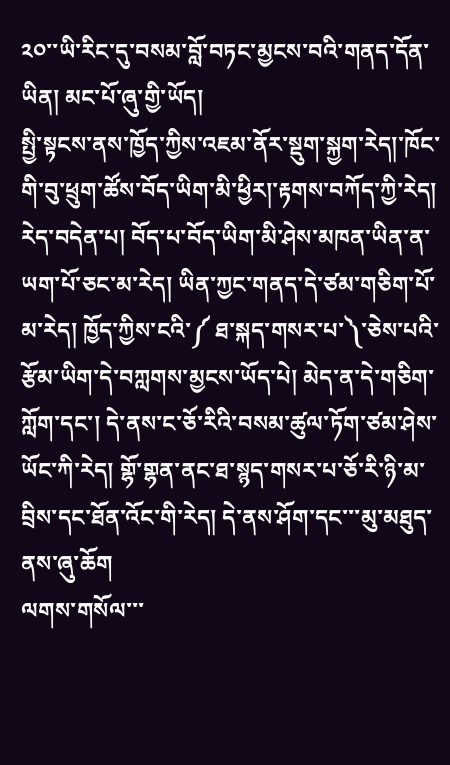༢༠་་ཡི་རིང་དུ་བསམ་བློ་བཏང་མྱངས་བའི་གནད་དོན་ཡིན། མང་པོ་ཞུ་གྱི་ཡོད།
སྤྱི་སྟངས་ནས་ཁྱོད་ཀྱིས་འཇམ་ནོར་སྡུག་སྐྱག་རེད།་ཁོང་གི་བུ་ཕྲུག་ཚོས་བོད་ཡིག་མི་ཕྱིར།་རྟགས་བཀོད་ཀྱི་རེད། རེད་བདེན་པ། བོད་པ་བོད་ཡིག་མི་ཤེས་མཁན་ཡིན་ན་ཡག་པོ་ཅང་མ་རེད། ཡིན་ཀྱང་གནད་དེ་ཙམ་གཅིག་པོ་མ་རེད། ཁྱོད་ཀྱིས་ངའི་༼ ཐ་སྐད་གསར་པ་༽་ཅེས་པའི་རྩོམ་ཡིག་དེ་བཀླགས་མྱངས་ཡོད་པེ། མེད་ན་དེ་གཅིག་ཀློག་དང་། དེ་ནས་ང་ཅོ་རིའི་བསམ་ཚུལ་ཏོག་ཙམ་ཤེས་ཡོང་ཀི་རེད། གྷོ་གྷན་ནང་ཐ་སྙད་གསར་པ་ཅོ་རི་ཉི་མ་བྲིས་དང་ཐོན་འོང་གི་རེད། དེ་ནས་ཤོག་དང་་་མུ་མཐུད་ནས་ཞུ་ཆོག
ལགས་གསོལ་་་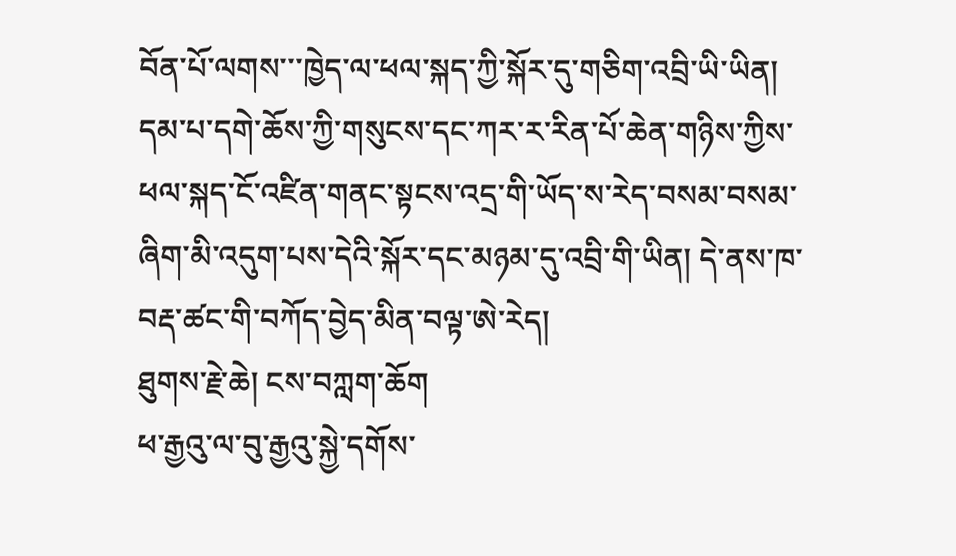བོན་པོ་ལགས་་་ཁྱེད་ལ་ཕལ་སྐད་ཀྱི་སྐོར་དུ་གཅིག་འབྲི་ཡི་ཡིན། དམ་པ་དགེ་ཆོས་ཀྱི་གསུངས་དང་ཀར་ར་རིན་པོ་ཆེན་གཉིས་ཀྱིས་ཕལ་སྐད་ངོ་འཛིན་གནང་སྟངས་འདྲ་གི་ཡོད་ས་རེད་བསམ་བསམ་ཞིག་མི་འདུག་པས་དེའི་སྐོར་དང་མཉམ་དུ་འབྲི་གི་ཡིན། དེ་ནས་ཁ་བརྡ་ཚང་གི་བཀོད་བྱེད་མིན་བལྟ་ཨེ་རེད།
ཐུགས་རྗེ་ཆེ། ངས་བཀླག་ཆོག
ཕ་རྒྱའུ་ལ་བུ་རྒྱའུ་སྐྱེ་དགོས་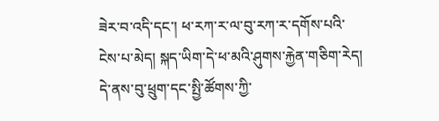ཟེར་བ་འདི་དང་། ཕ་རཀ་ར་ལ་བུ་རཀ་ར་དགོས་པའི་ངེས་པ་མེད། སྐད་ཡིག་དེ་ཕ་མའི་ཤུགས་རྐྱེན་གཅིག་རེད། དེ་ནས་བུ་ཕྲུག་དང་སྤྱི་ཚོགས་ཀྱི་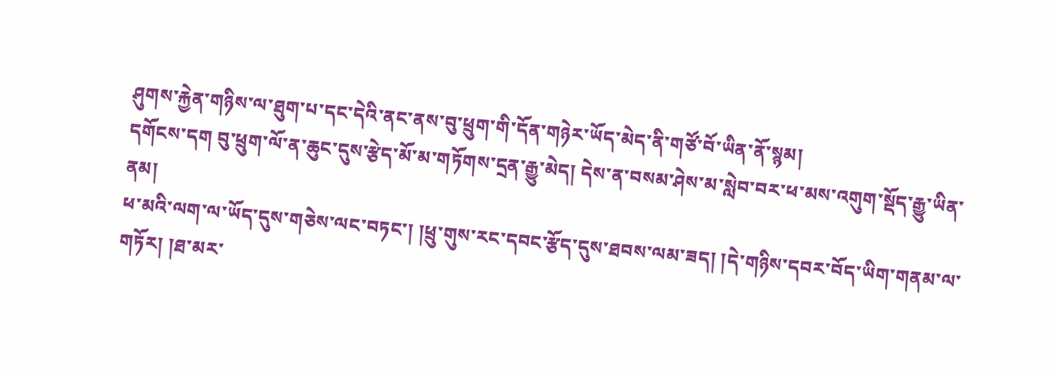ཤུགས་རྐྱེན་གཉིས་ལ་ཐུག་པ་དང་དེའི་ནང་ནས་བུ་ཕྲུག་གི་དོན་གཉེར་ཡོད་མེད་ནི་གཙོ་བོ་ཡིན་ནོ་སྙམ།
དགོངས་དག བུ་ཕྲུག་ལོ་ན་ཆུང་དུས་རྩེད་མོ་མ་གཏོགས་དྲན་རྒྱུ་མེད། དེས་ན་བསམ་ཤེས་མ་སླེབ་བར་ཕ་མས་འགུག་སྡོད་རྒྱུ་ཡིན་ནམ།
ཕ་མའི་ལག་ལ་ཡོད་དུས་གཅེས་ལང་བཏང་། །ཕྲུ་གུས་རང་དབང་རྩོད་དུས་ཐབས་ལམ་ཟད། །དེ་གཉིས་དབར་བོད་ཡིག་གནམ་ལ་གཏོར། །ཐ་མར་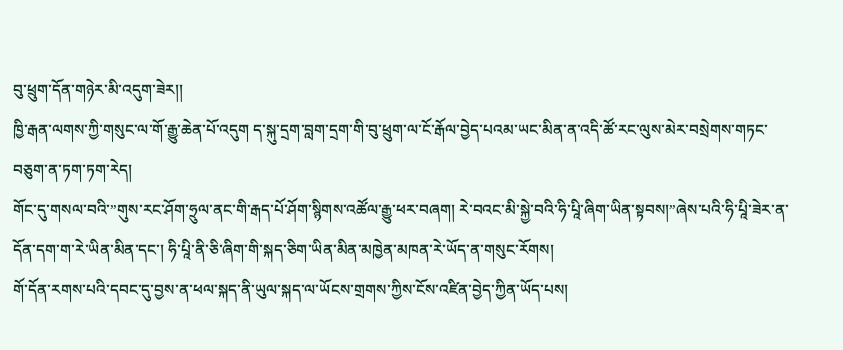བུ་ཕྲུག་དོན་གཉེར་མི་འདུག་ཟེར།།
ཁྱི་རྒན་ལགས་ཀྱི་གསུང་ལ་གོ་རྒྱུ་ཆེན་པོ་འདུག ད་སྐུ་དྲག་བླག་དྲག་གི་བུ་ཕྲུག་ལ་ངོ་རྒོལ་བྱེད་པའམ་ཡང་མིན་ན་འདི་ཚོ་རང་ལུས་མེར་བསྲེགས་གཏང་བཅུག་ན་ཏག་ཏག་རེད།
གོང་དུ་གསལ་བའི་”གུས་རང་ཤོག་ཧྲུལ་ནང་གི་རྒད་པོ་ཤོག་སྙིགས་འཚོལ་རྒྱུ་ཕར་བཞག། རེ་བའང་མི་སྐྱེ་བའི་ཧི་པཱི་ཞིག་ཡིན་སྟབས།”ཞེས་པའི་ཧི་པཱི་ཟེར་ན་དོན་དག་ག་རེ་ཡིན་མིན་དང་། ཧི་པཱི་ནི་ཅི་ཞིག་གི་སྐད་ཅིག་ཡིན་མིན་མཁྱེན་མཁན་རེ་ཡོད་ན་གསུང་རོགས།
གོ་དོན་རགས་པའི་དབང་དུ་བྱས་ན་ཕལ་སྐད་ནི་ཡུལ་སྐད་ལ་ཡོངས་གྲགས་ཀྱིས་ངོས་འཛིན་བྱེད་ཀྱིན་ཡོད་པས།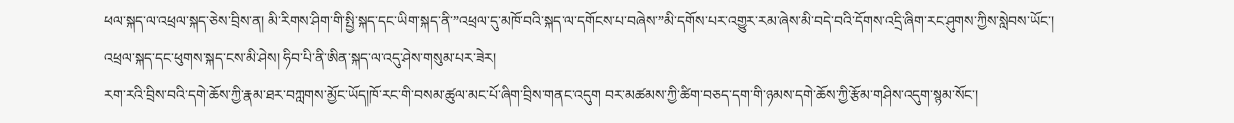ཕལ་སྐད་ལ་འཕྲལ་སྐད་ཅེས་བྲིས་ན། མི་རིགས་ཤིག་གི་སྤྱི་སྐད་དང་ཡིག་སྐད་ནི་”འཕྲལ་དུ་མཁོ་བའི་སྐད་ལ་དགོངས་པ་བཞེས་”མི་དགོས་པར་འགྱུར་རམ་ཞེས་མི་བདེ་བའི་དོགས་འདྲི་ཞིག་རང་ཤུགས་ཀྱིས་སླེབས་ཡོང་།
འཕྲལ་སྐད་དང་ཕུགས་སྐད་ངས་མི་ཤེས། ཧིབ་པི་ནི་ཨིན་སྐད་ལ་འདུ་ཤེས་གསུམ་པར་ཟེར།
རག་རའི་བྲིས་བའི་དགེ་ཆོས་ཀྱི་རྣམ་ཐར་བཀླགས་མྱོང་ཡོད།ཁོ་རང་གི་བསམ་ཚུལ་མང་པོ་ཞིག་བྲིས་གནང་འདུག བར་མཚམས་ཀྱི་ཚིག་བཅད་དག་གི་ཉམས་དགེ་ཆོས་ཀྱི་རྩོམ་གཤིས་འདུག་སྙམ་སོང་།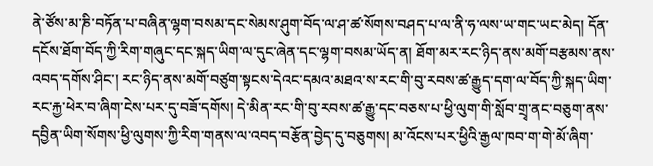ནེ་ཙོས་མ་ཎི་བཏོན་པ་བཞིན་ལྷག་བསམ་དང་སེམས་ཤུག་བོད་ལ་ཤ་ཚ་སོགས་བཤད་པ་ལ་ནི་ཧ་ལས་ཡ་གང་ཡང་མེད། དོན་དངོས་ཐོག་བོད་ཀྱི་རིག་གཞུང་དང་སྐད་ཡིག་ལ་དུང་ཞེན་དང་ལྷག་བསམ་ཡོད་ན། ཐོག་མར་རང་ཉིད་ནས་མགོ་བརྩམས་ནས་འབད་དགོས་ཤིང་། རང་ཉིད་ནས་མགོ་བཙུག་སྟངས་དེའང་དམའ་མཐའ་ས་རང་གི་བུ་རབས་ཚ་རྒྱུད་དག་ལ་བོད་ཀྱི་སྐད་ཡིག་རང་རྐྱ་ཕེར་བ་ཞིག་ངེས་པར་དུ་བཟོ་དགོས། དེ་མིན་རང་གི་བུ་རབས་ཚ་རྒྱུ་དང་བཅས་པ་ཕྱི་ལུག་གི་སློབ་གྲྭ་ནང་བཅུག་ནས་དབྱིན་ཡིག་སོགས་ཕྱི་ལུགས་ཀྱི་རིག་གནས་ལ་འབད་བརྩོན་བྱེད་དུ་བཅུགས། མ་འོངས་པར་ཕྱིའི་རྒྱལ་ཁབ་ག་གེ་མོ་ཞིག་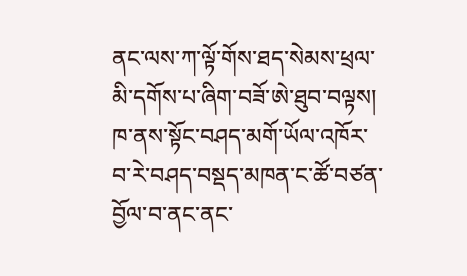ནང་ལས་ཀ་ལྟོ་གོས་ཐད་སེམས་ཕྲལ་མི་དགོས་པ་ཞིག་བཟོ་ཨེ་ཐུབ་བལྟས། ཁ་ནས་སྟོང་བཤད་མགོ་ཡོལ་འཁོར་བ་རེ་བཤད་བསྡད་མཁན་ང་ཚོ་བཙན་བྱོལ་བ་ནང་ནང་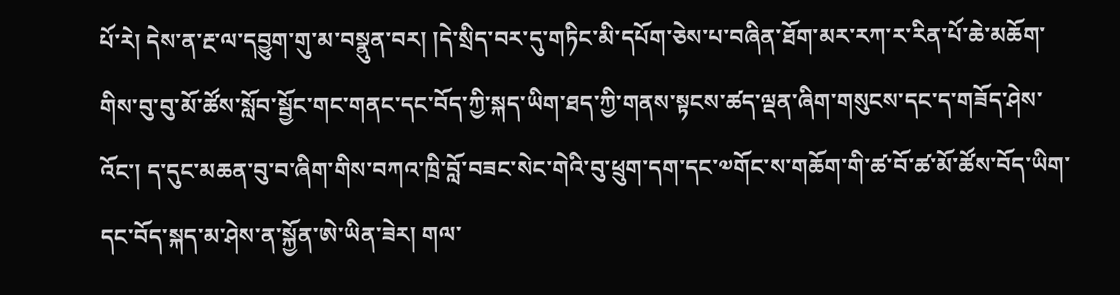པོ་རེ། དེས་ན་རྔ་ལ་དབྱུག་གུ་མ་བསྣུན་བར། །དེ་སྲིད་བར་དུ་གཏིང་མི་དཔོག་ཅེས་པ་བཞིན་ཐོག་མར་རཀ་ར་རིན་པོ་ཆེ་མཆོག་གིས་བུ་བུ་མོ་ཚོས་སློབ་སྦྱོང་གང་གནང་དང་བོད་ཀྱི་སྐད་ཡིག་ཐད་ཀྱི་གནས་སྟངས་ཚད་ལྡན་ཞིག་གསུངས་དང་ད་གཟོད་ཤེས་འོང་། ད་དུང་མཆན་བུ་བ་ཞིག་གིས་བཀའ་ཁྲི་བློ་བཟང་སེང་གེའི་བུ་ཕྲུག་དག་དང་༧གོང་ས་གཆོག་གི་ཚ་བོ་ཚ་མོ་ཚོས་བོད་ཡིག་དང་བོད་སྐད་མ་ཤེས་ན་སྐྱོན་ཨེ་ཡིན་ཟེར། གལ་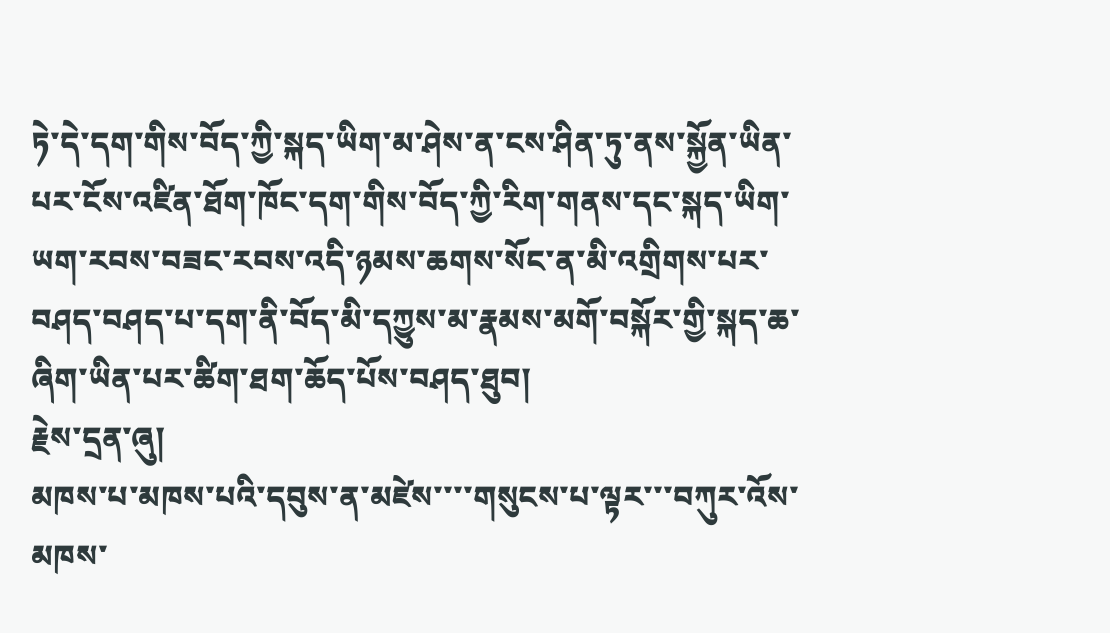ཏེ་དེ་དག་གིས་བོད་ཀྱི་སྐད་ཡིག་མ་ཤེས་ན་ངས་ཤིན་ཏུ་ནས་སྐྱོན་ཡིན་པར་ངོས་འཛིན་ཐོག་ཁོང་དག་གིས་བོད་ཀྱི་རིག་གནས་དང་སྐད་ཡིག་ཡག་རབས་བཟང་རབས་འདི་ཉམས་ཆགས་སོང་ན་མི་འགྲིགས་པར་བཤད་བཤད་པ་དག་ནི་བོད་མི་དཀྱུས་མ་རྣམས་མགོ་བསྐོར་གྱི་སྐད་ཆ་ཞིག་ཡིན་པར་ཚིག་ཐག་ཆོད་པོས་བཤད་ཐུབ།
རྗེས་དྲན་ཞུ།
མཁས་པ་མཁས་པའི་དབུས་ན་མཛེས་་་་གསུངས་པ་ལྟར་་་བཀུར་འོས་མཁས་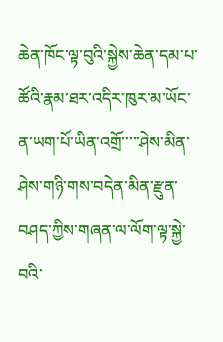ཆེན་ཁོང་ལྟ་བུའི་སྐྱེས་ཆེན་དམ་པ་ཚོའི་རྣམ་ཐར་འདིར་ཁུར་མ་ཡོང་ན་ཡག་པོ་ཡིན་འགྲོ་་་་་ཤེས་མིན་ཤེས་གཉི་གས་བདེན་མིན་རྫུན་བཤད་ཀྱིས་གཞན་ལ་ལོག་ལྟ་སྐྱེ་བའི་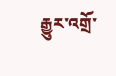རྒྱུར་འགྲོ་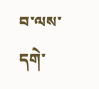བ་ལས་དགེ་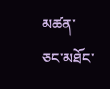མཚན་ཅང་མཐོང་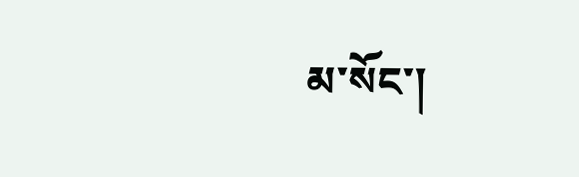མ་སོང་།